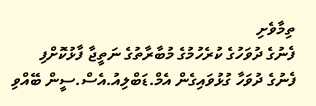ތިމާވެށި
ފެނުގެ ދުވަހުގެ ކުރެހުމުގެ މުބާރާތުގެ ނަތީޖާ ފާޅުކޮށްފި
ފެނުގެ ދުވަހާ ގުޅުވައިގެން އެމް.ޑަބްލިއު.އެސް.ސީން ބޭއްވި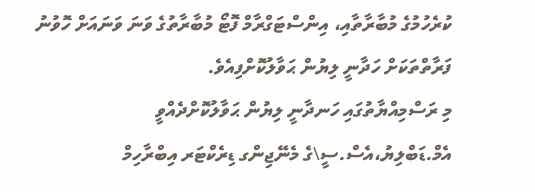ކުރެހުމުގެ މުބާރާތާއި، އިންސްޓަގްރާމް ފޮޓޯ މުބާރާތުގެ ވަނަ ވަނައަށް ހޮވުނު ފަރާތްތަކަށް ހަދާނީ ލިޔުން ޙަވާލުކޮށްފިއެވެ.
މި ރަސްމިއްޔާތުގައި ހަނދާނީ ލިޔުން ޙަވާލުކޮށްދެއްވީ އެމް.ޑަބްލިޔު،އެސް.ސީ\ގެ މެނޭޖިންގ ޑިރެކްޓަރ އިބްރާހިމް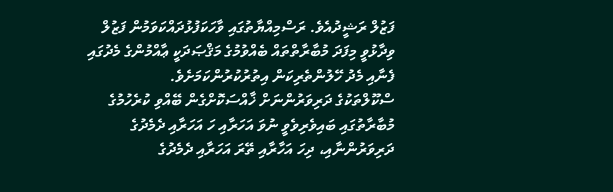ފަޒުލް ރަޝީދުއެވެ. ރަސްމިއްޔާތުގައި ވާހަކަފުޅުދައްކަވަމުން ފަޒުލް ވިދާޅުވީ މިފަދަ މުބާރާތްތައް ބެއްވުމުގެ މަޤްޞަދަކީ ޢާއްމުންގެ މެދުގައި ފެނާއި މެދު ހޭލުންތެރިކަން އިތުރުކުރުންކަމަށެވެ.
ސްކޫލްތަކުގެ ދަރިވަރުންނަށް ޚާއްސަކޮށްގެން ބޭއްވި ކުރެހުމުގެ މުބާރާތުގައި ބައިވެރިވެވީ ނުވަ އަހަރާއި ހަ އަހަރާއި ދެމެދުގެ ދަރިވަރުންނާއި، ދިހަ އަހާރާއި ތޭރަ އަހަރާއި ދެމެދުގެ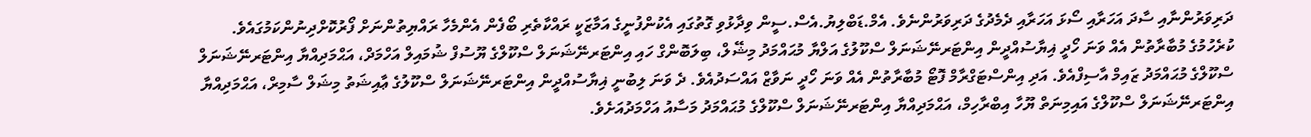ދަރިވަރުންނާއި ސާދަ އަހަރާއި ސޯޅަ އަހަރާއި ދެމެދުގެ ދަރިވަރުންނެވެ. އެމް.ޑަބްލިޔު.އެސް.ސީން ވިދާޅުވި ގޮތުގައި އެކުންފުނީގެ އަމާޒަކީ ރައްކާތެރި ބޯފެން އެންމެހާ ރައްޔިތުންނަށް ފޯރުކޮށްދިނުންކަމުގައެވެ.
ކުރެހުމުގެ މުބާރާތުން އެއް ވަނަ ހޯދީ ޣިޔާސުއްދީން އިންޓަރނޭޝަނަލް ސްކޫލުގެ އަލްޔާ މުޙައްމަދު މިޝޭލް، ބިލަބޮންގް ހައި އިންޓަރނޭޝަނަލް ސްކޫލްގެ ޔޫސުފް ޝުމައިލް އަހްމަދް، އަޙްމަދިއްޔާ އިންޓަރނޭޝަނަލް ސްކޫލްގެ މުޙައްމަދު ޒައިމް އާސިފްއެވެ. އަދި އިންސްޓަގްރާމް ފޮޓޯ މުބާރާތުން އެއް ވަނަ ހޯދީ ނަވާޒް އައްސަދުއެވެ. ދެ ވަނަ ލިބުނީ ޣިޔާސުއްދީން އިންޓަރނޭޝަނަލް ސްކޫލުގެ ޢާއިޝަތު މިޝަލް ސާމިރް، އަޙްމަދިއްޔާ އިންޓަރނޭޝަނަލް ސްކޫލްގެ އައިމިނަތް ޔޫހާ އިބްރާހިމް، އަޙްމަދިއްޔާ އިންޓަރނޭޝަނަލް ސްކޫލްގެ މުޙައްމަދު މަސާއު އަހްމަދުއަށެވެ.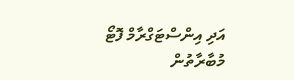އަދި އިންސްޓަގްރާމް ފޮޓޯ މުބާރާތުން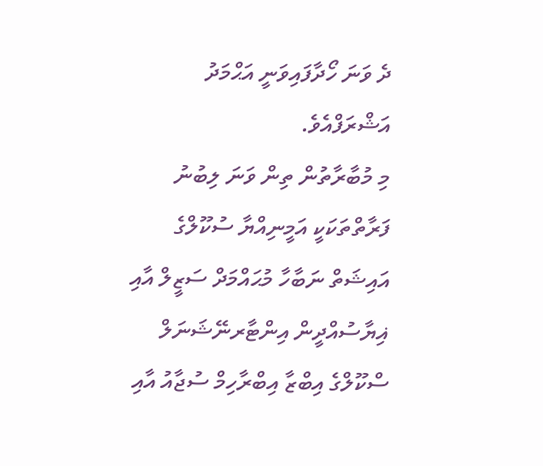ދެ ވަނަ ހޯދާފައިވަނީ އަޙްމަދު އަޝްރަފްއެވެ.
މި މުބާރާތުން ތިން ވަނަ ލިބުނު ފަރާތްތަކަކީ އަމީނިއްޔާ ސުކޫލްގެ އައިޝަތް ނަބާހާ މުޙައްމަދް ސަޒީލް އާއި ޣިޔާސުއްދީން އިންޓާރނޭޝަނަލް ސްކޫލްގެ އިބްޒާ އިބްރާހިމް ސުޖާއު އާއި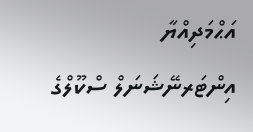އަޙްމަދިއްޔާ އިންޓަރނޭޝަނަލް ސްކޫލްގެ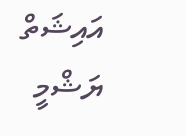އައިޝަތް ޔަޝްމީ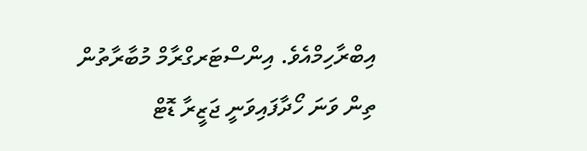އިބްރާހިމްއެވެ. އިންސްޓަރގްރާމް މުބާރާތުން ތިން ވަނަ ހޯދާފައިވަނީ ޖަޒީރާ ޑޮޓް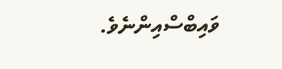ވައިބްސްއިންނެވެ.